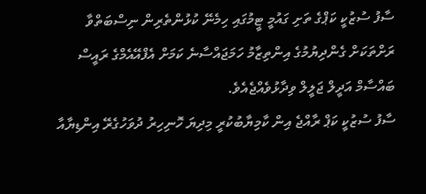ސާފު ސުޒުކީ ކަޕްގެ ތަށި ގައުމީ ޓީމުގައި ހިމެނޭ ކުޅުންތެރިން ނިސްބަތްވާ ރަށްތަކަށް ގެންދިޔުމުގެ އިންތިޒާމު ހަމަޖައްސާނެ ކަމަށް އެފްއޭއެމްގެ ރައީސް ބައްސާމް އަދީލް ޖަލީލް ވިދާޅުވެއްޖެއެވެ.
ސާފު ސުޒުކީ ކަޕް ރާއްޖެ އިން ކާމިޔާބުކުރީ މިދިޔަ ހޮނިހިރު ދުވަހުގެރޭ އިންޑިޔާއާ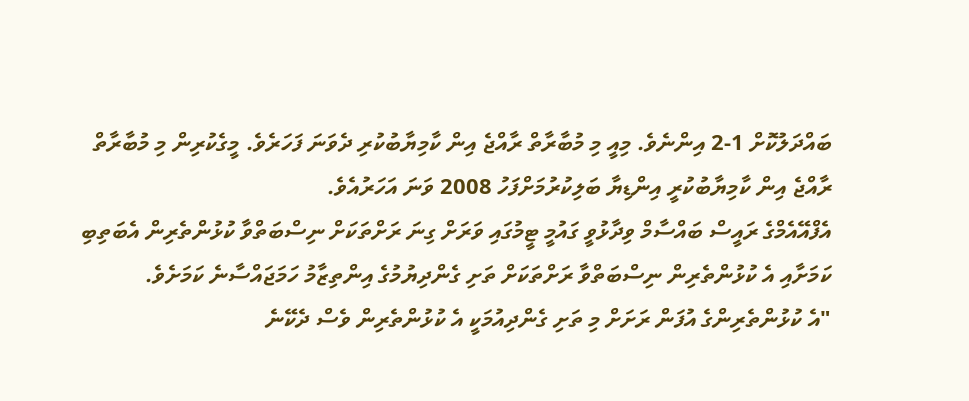ބައްދަލުކޮށް 1-2 އިންނެވެ. މިއީ މި މުބާރާތް ރާއްޖެ އިން ކާމިޔާބުކުރި ދެވަނަ ފަހަރެވެ. މީގެކުރިން މި މުބާރާތް ރާއްޖެ އިން ކާމިޔާބުކުރީ އިންޑިޔާ ބަލިކުރުމަށްފަހު 2008 ވަނަ އަހަރުއެވެ.
އެފްއޭއެމްގެ ރައީސް ބައްސާމް ވިދާޅުވީ ގައުމީ ޓީމުގައި ވަރަށް ގިނަ ރަށްތަކަށް ނިސްބަތްވާ ކުޅުންތެރިން އެބަތިބި ކަމަށާއި އެ ކުޅުންތެރިން ނިސްބަތްވާ ރަށްތަކަށް ތަށި ގެންދިޔުމުގެ އިންތިޒާމު ހަމަޖައްސާނެ ކަމަށެވެ.
"އެ ކުޅުންތެރިންގެ އުފަން ރަށަށް މި ތަށި ގެންދިއުމަކީ އެ ކުޅުންތެރިން ވެސް ދެކޭނެ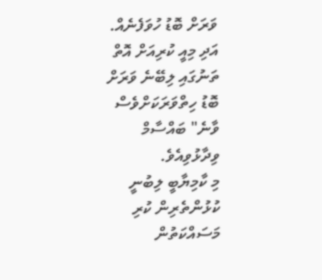ވަރަށް ބޮޑު ހުވަފެނެއް. އަދި މިއީ ކުރިއަށް އޮތް ތަނުގައި ލިބޭނެ ވަރަށް ބޮޑު ހިތްވަރަކަށްވެސް ވާނެ" ބައްސާމް ވިދާޅުވިއެވެ.
މި ކާމިޔާބީ ލިބުނީ ކުޅުންތެރިން ކުރި މަސައްކަތުން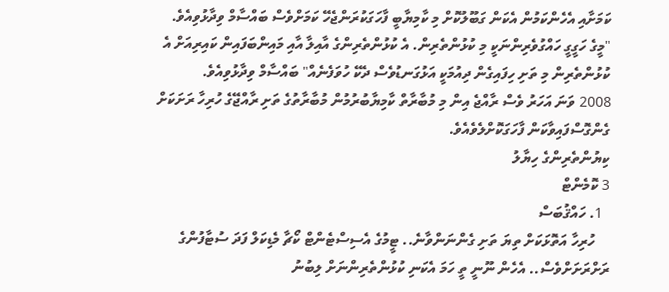ކަމަށާއި އެހެންކަމުން އެކަން ގަބޫލުކޮށް މި ކާމިޔާބީ ފާހަގަކުރަންޖެހޭ ކަމަށްވެސް ބައްސާމް ވިދާޅުވިއެވެ.
"މީގެ ހަގީގީ ހައްގުވެރިންނަކީ މި ކުޅުންތެރިން. އެ ކުޅުންތެރިންގެ އާއިލާ އާއި މައިންބަފައިން ކައިރިއަށް އެ ކުޅުންތެރިން މި ތަށި ހިފައިގެން ދިއުމަކީ އަޅުގަނޑުވެސް ދެކޭ ހުވަފެނެއް" ބައްސާމް ވިދާޅުވިއެވެ.
2008 ވަނަ އަހަރު ވެސް ރާއްޖެ އިން މި މުބާރާތް ކާމިޔާބުރުމުން މުބާރާތުގެ ތަށި ރާއްޖޭގެ ހުރިހާ ރަށަކަށް ގެންގޮސްފައިވާކަން ފާހަގަކޮށްލެވެއެވެ.
ކިޔުންތެރިންގެ ހިޔާލު
3 ކޮމެންޓް
  1. ހައްޤުބަސް
    ހުރިހާ އަތޮޅަކަށް ތިޔަ ތަށި ގެންނަންވާނެ.. ޓީމުގެ އެސިސްޓެންޓް ކޯޗާ މެޑިކަލް ފަދަ ސުޓާފުންގެ ރަށްރަށަށްވެސް.. އެހެން ނޫނީ ތީ ހަމަ އެކަނި ކުޅުންތެރިންނަށް ލިބުނު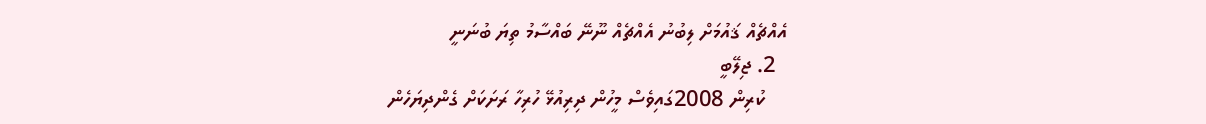އެއްޗެއް ޤައުމަށް ލިބުނު އެއްޗެއް ނޫނޭ ބައްސާމު ތިޔަ ބުނަނީ
  2. ޖިލޭބީ
    ކުރިން 2008ގައިވެސް މީހުން ދިރިއުޅޭ ހުރިހާ ރަށަކަށް ގެންދިޔަހެން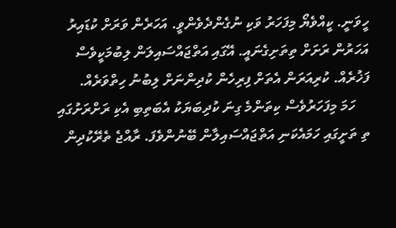ހީވަނީ. ކީއްވެޔޯ މިފަހަރު ވަކި ނުގެންދެވެންވީ. އަހަރެން ވަރަށް ކުޑައިރު އަހަރުން ރަށަށް ތިތަށިގެނައީ. އޭގައި އަތްޖައްސައިލަން ލިބުމަކީވެސް ފަޚުރެއް. ކުރިއަރަން އެތަށް ފިރިހެން ކުދިންނަށް ލިބުނު ހިތްވަރެއް.
    ހަމަ މިފަހަރުވެސް ކިތަންމެ ގިނަ ކުދިބަޔަކު އެބަތިބި އެކި ރަށްރަށުގައި ތި ތަށީގައި ހަމައެކަނި އަތްޖައްސައިލާން ބޭނުންވެފަ. ރާއްޖެ ތެރޭކުދިން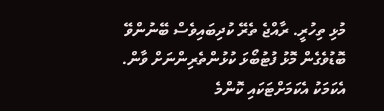މުޅި ތިހުރީ. ރާއްޖެ ތެރޭ ކުދިބައިވެސް ބޭނުންވޭ ބޮޑުވެގެން މޮޅު ފުޓުބޯޅަ ކުޅުންތެރިންނަށް ވާން. އެކަމަކު އެކަމަށްޓަކައި ކޮންމެ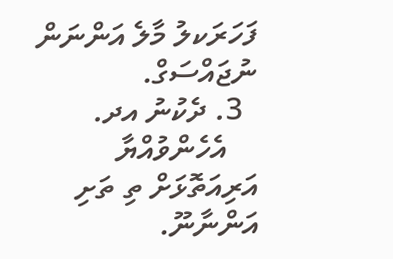ފަހަރަކލު މާލެ އަންނަން ނުޖައްސަގް.
  3. ދެކުނު އދ.
    އެހެންވުއްޔާ އަރިއަތޮޅަށް ތި ތަށި އަންނާނޫ.